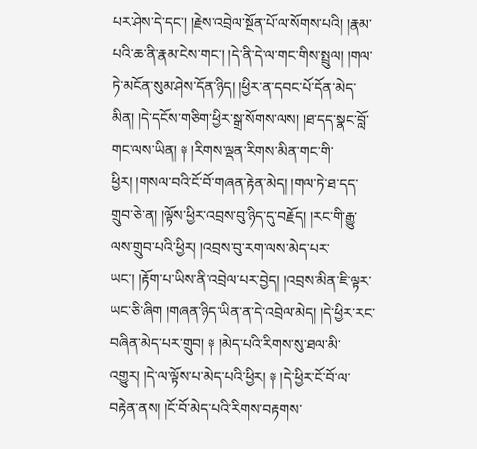པར་ཤེས་དེ་དང་། །རྗེས་འབྲེལ་སྔོན་པོ་ལ་སོགས་པའི། །རྣམ་པའི་ཆ་ནི་རྣམ་ངེས་གང་། །དེ་ནི་དེ་ལ་གང་གིས་སྤྲུལ། །གལ་ཏེ་མངོན་སུམ་ཤེས་དོན་ཉིད། །ཕྱིར་ན་དབང་པོ་དོན་མེད་མིན། །དེ་དངོས་གཅིག་ཕྱིར་སྒྲ་སོགས་ལས། །ཐ་དད་སྣང་བློ་གང་ལས་ཡིན། ༈ །རིགས་ལྡན་རིགས་མིན་གང་གི་ཕྱིར། །གསལ་བའི་ངོ་བོ་གཞན་རྟེན་མེད། །གལ་ཏེ་ཐ་དད་གྲུབ་ཅེ་ན། །ལྟོས་ཕྱིར་འབྲས་བུ་ཉིད་དུ་བརྗོད། །རང་གི་རྒྱུ་ལས་གྲུབ་པའི་ཕྱིར། །འབྲས་བུ་རག་ལས་མེད་པར་ཡང་། །རྟོག་པ་ཡིས་ནི་འབྲེལ་པར་བྱེད། །འབྲས་མིན་ཇི་ལྟར་ཡང་ཅི་ཞིག །གཞན་ཉིད་ཡིན་ན་དེ་འབྲེལ་མེད། །དེ་ཕྱིར་རང་བཞིན་མེད་པར་གྲུབ། ༈ །མེད་པའི་རིགས་སུ་ཐལ་མི་འགྱུར། །དེ་ལ་ལྟོས་པ་མེད་པའི་ཕྱིར། ༈ །དེ་ཕྱིར་ངོ་བོ་ལ་བརྟེན་ནས། །ངོ་བོ་མེད་པའི་རིགས་བརྟགས་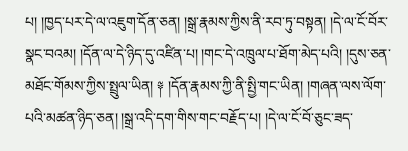པ། །ཁྱད་པར་དེ་ལ་འཇུག་དོན་ཅན། །སྒྲ་རྣམས་ཀྱིས་ནི་རབ་ཏུ་བསྟན། །དེ་ལ་ངོ་བོར་སྣང་བའམ། །དོན་ལ་དེ་ཉིད་དུ་འཛིན་པ། །གང་དེ་འཁྲུལ་པ་ཐོག་མེད་པའི། །དུས་ཅན་མཐོང་གོམས་ཀྱིས་སྤྲུལ་ཡིན། ༈ །དོན་རྣམས་ཀྱི་ནི་སྤྱི་གང་ཡིན། །གཞན་ལས་ལོག་པའི་མཚན་ཉིད་ཅན། །སྒྲ་འདི་དག་གིས་གང་བརྗོད་པ། །དེ་ལ་ངོ་བོ་ཅུང་ཟད་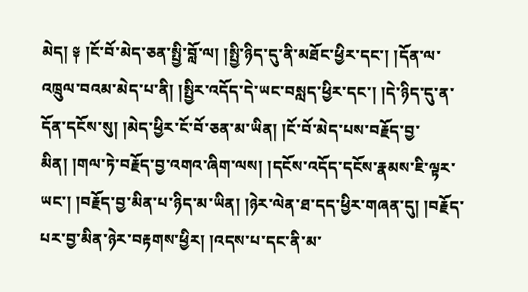མེད། ༈ །ངོ་བོ་མེད་ཅན་སྤྱི་བློ་ལ། །སྤྱི་ཉིད་དུ་ནི་མཐོང་ཕྱིར་དང་། །དོན་ལ་འཁྲུལ་བའམ་མེད་པ་ནི། །སྤྱིར་འདོད་དེ་ཡང་བསླད་ཕྱིར་དང་། །དེ་ཉིད་དུ་ན་དོན་དངོས་སུ། །མེད་ཕྱིར་ངོ་བོ་ཅན་མ་ཡིན། །ངོ་བོ་མེད་པས་བརྗོད་བྱ་མིན། །གལ་ཏེ་བརྗོད་བྱ་འགའ་ཞིག་ལས། །དངོས་འདོད་དངོས་རྣམས་ཇི་ལྟར་ཡང་། །བརྗོད་བྱ་མིན་པ་ཉིད་མ་ཡིན། །ཉེར་ལེན་ཐ་དད་ཕྱིར་གཞན་དུ། །བརྗོད་པར་བྱ་མིན་ཉེར་བརྟགས་ཕྱིར། །འདས་པ་དང་ནི་མ་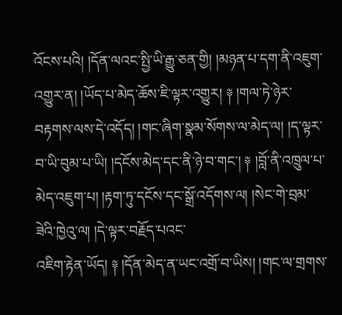འོངས་པའི། །དོན་ལའང་སྤྱི་ཡི་རྒྱུ་ཅན་གྱི། །མཉན་པ་དག་ནི་འཇུག་འགྱུར་ན། །ཡོད་པ་མེད་ཆོས་ཇི་ལྟར་འགྱུར། ༈ །གལ་ཏེ་ཉེར་བརྟགས་ལས་དེ་འདོད། །གང་ཞིག་སྣམ་སོགས་ལ་མེད་ལ། །ད་ལྟར་བ་ཡི་བུམ་པ་ཡི། །དངོས་མེད་དང་ནི་ཉེ་བ་གང་། ༈ །བློ་ནི་འཁྲུལ་པ་མེད་འཇུག་པ། །རྟག་ཏུ་དངོས་དང་སྒྲོ་འདོགས་ལ། །སེང་གེ་བྲམ་ཟེའི་ཁྱེའུ་ལ། །དེ་ལྟར་བརྗོད་པའང་
འཇིག་རྟེན་ཡོད། ༈ །དོན་མེད་ན་ཡང་འགྲོ་བ་ཡིས། །གང་ལ་གྲགས་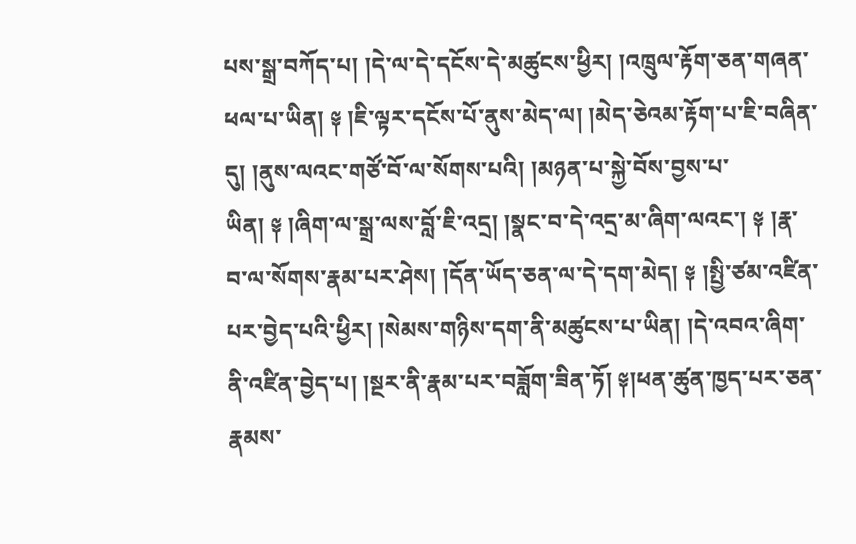པས་སྒྲ་བཀོད་པ། །དེ་ལ་དེ་དངོས་དེ་མཚུངས་ཕྱིར། །འཁྲུལ་རྟོག་ཅན་གཞན་ཕལ་པ་ཡིན། ༈ །ཇི་ལྟར་དངོས་པོ་ནུས་མེད་ལ། །མེད་ཅེའམ་རྟོག་པ་ཇི་བཞིན་དུ། །ནུས་ལའང་གཙོ་བོ་ལ་སོགས་པའི། །མཉན་པ་སྐྱེ་བོས་བྱས་པ་ཡིན། ༈ །ཞིག་ལ་སྒྲ་ལས་བློ་ཇི་འདྲ། །སྣང་བ་དེ་འདྲ་མ་ཞིག་ལའང་། ༈ །རྣ་བ་ལ་སོགས་རྣམ་པར་ཤེས། །དོན་ཡོད་ཅན་ལ་དེ་དག་མེད། ༈ །སྤྱི་ཙམ་འཛིན་པར་བྱེད་པའི་ཕྱིར། །སེམས་གཉིས་དག་ནི་མཚུངས་པ་ཡིན། །དེ་འབའ་ཞིག་ནི་འཛིན་བྱེད་པ། །སྔར་ནི་རྣམ་པར་བཟློག་ཟིན་ཏོ། ༈།ཕན་ཚུན་ཁྱད་པར་ཅན་རྣམས་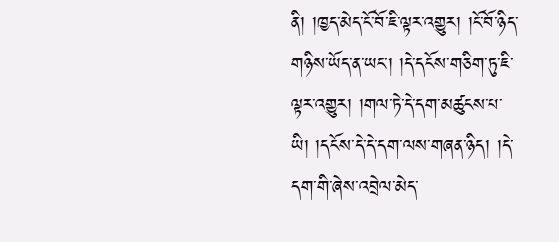ནི། །ཁྱད་མེད་ངོ་བོ་ཇི་ལྟར་འགྱུར། །ངོ་བོ་ཉིད་གཉིས་ཡོད་ན་ཡང་། །དེ་དངོས་གཅིག་ཏུ་ཇི་ལྟར་འགྱུར། །གལ་ཏེ་དེ་དག་མཚུངས་པ་ཡི། །དངོས་དེ་དེ་དག་ལས་གཞན་ཉིད། །དེ་དག་གི་ཞེས་འབྲེལ་མེད་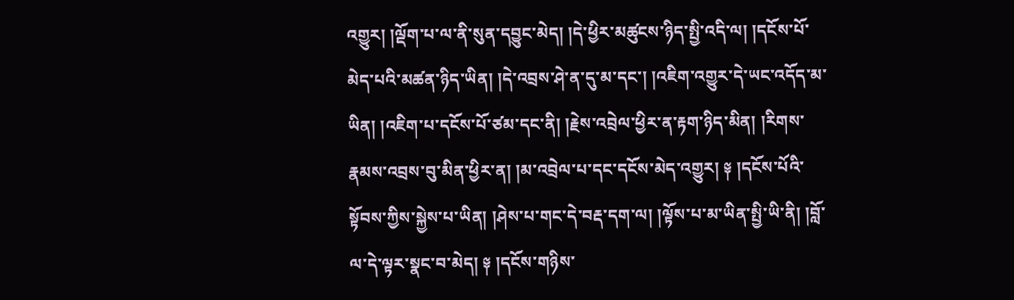འགྱུར། །ལྡོག་པ་ལ་ནི་སུན་དབྱུང་མེད། །དེ་ཕྱིར་མཚུངས་ཉིད་སྤྱི་འདི་ལ། །དངོས་པོ་མེད་པའི་མཚན་ཉིད་ཡིན། །དེ་འབྲས་ཤེ་ན་དུ་མ་དང་། །འཇིག་འགྱུར་དེ་ཡང་འདོད་མ་ཡིན། །འཇིག་པ་དངོས་པོ་ཙམ་དང་ནི། །རྗེས་འབྲེལ་ཕྱིར་ན་རྟག་ཉིད་མིན། །རིགས་རྣམས་འབྲས་བུ་མིན་ཕྱིར་ན། །མ་འབྲེལ་པ་དང་དངོས་མེད་འགྱུར། ༈ །དངོས་པོའི་སྟོབས་ཀྱིས་སྐྱེས་པ་ཡིན། །ཤེས་པ་གང་དེ་བརྡ་དག་ལ། །ལྟོས་པ་མ་ཡིན་སྤྱི་ཡི་ནི། །བློ་ལ་དེ་ལྟར་སྣང་བ་མེད། ༈ །དངོས་གཉིས་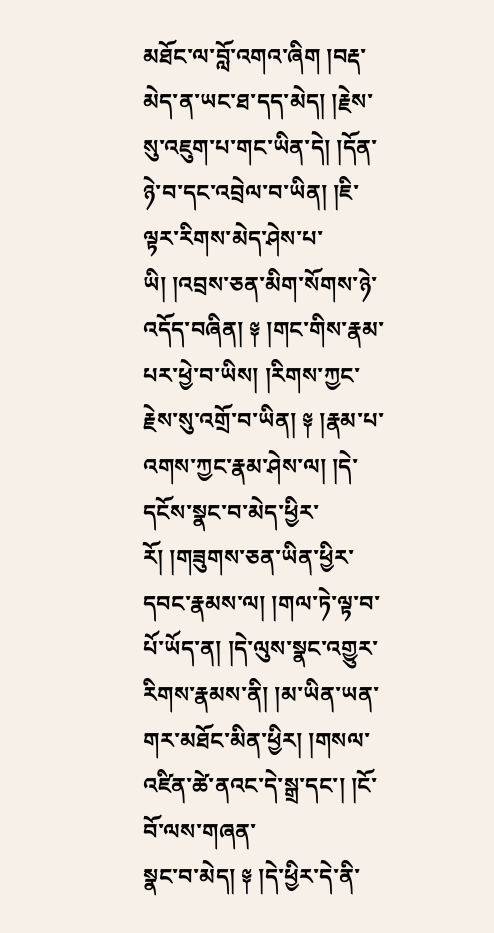མཐོང་ལ་བློ་འགའ་ཞིག །བརྡ་མེད་ན་ཡང་ཐ་དད་མེད། །རྗེས་སུ་འཇུག་པ་གང་ཡིན་དེ། །དོན་ཉེ་བ་དང་འབྲེལ་བ་ཡིན། །ཇི་ལྟར་རིགས་མེད་ཤེས་པ་ཡི། །འབྲས་ཅན་མིག་སོགས་ཉེ་འདོད་བཞིན། ༈ །གང་གིས་རྣམ་པར་ཕྱེ་བ་ཡིས། །རིགས་ཀྱང་རྗེས་སུ་འགྲོ་བ་ཡིན། ༈ །རྣམ་པ་འགས་ཀྱང་རྣམ་ཤེས་ལ། །དེ་དངོས་སྣང་བ་མེད་ཕྱིར་རོ། །གཟུགས་ཅན་ཡིན་ཕྱིར་དབང་རྣམས་ལ། །གལ་ཏེ་ལྟ་བ་པོ་ཡོད་ན། །དེ་ལུས་སྣང་འགྱུར་རིགས་རྣམས་ནི། །མ་ཡིན་ཡན་གར་མཐོང་མིན་ཕྱིར། །གསལ་འཛིན་ཚེ་ནའང་དེ་སྒྲ་དང་། །ངོ་བོ་ལས་གཞན་
སྣང་བ་མེད། ༈ །དེ་ཕྱིར་དེ་ནི་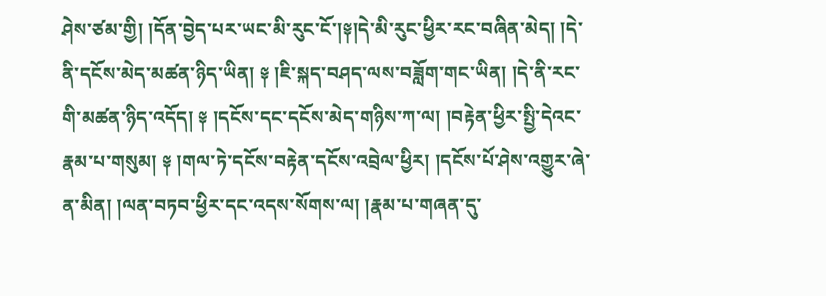ཤེས་ཙམ་གྱི། །དོན་བྱེད་པར་ཡང་མི་རུང་ངོ་།༈།དེ་མི་རུང་ཕྱིར་རང་བཞིན་མེད། །དེ་ནི་དངོས་མེད་མཚན་ཉིད་ཡིན། ༈ །ཇི་སྐད་བཤད་ལས་བཟློག་གང་ཡིན། །དེ་ནི་རང་གི་མཚན་ཉིད་འདོད། ༈ །དངོས་དང་དངོས་མེད་གཉིས་ཀ་ལ། །བརྟེན་ཕྱིར་སྤྱི་དེའང་རྣམ་པ་གསུམ། ༈ །གལ་ཏེ་དངོས་བརྟེན་དངོས་འབྲེལ་ཕྱིར། །དངོས་པོ་ཤེས་འགྱུར་ཞེ་ན་མིན། །ལན་བཏབ་ཕྱིར་དང་འདས་སོགས་ལ། །རྣམ་པ་གཞན་དུ་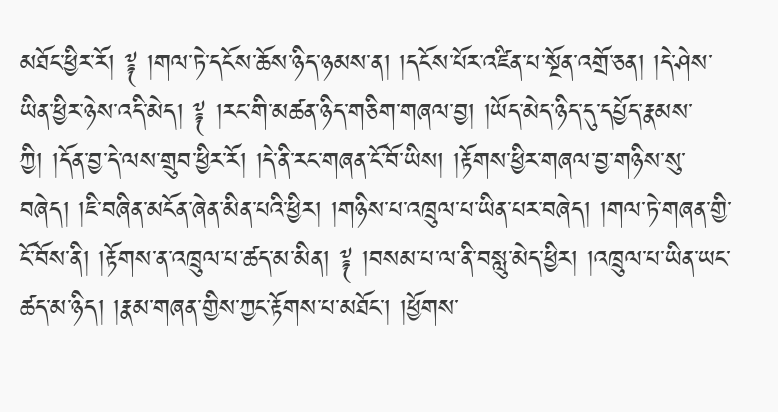མཐོང་ཕྱིར་རོ། ༈ །གལ་ཏེ་དངོས་ཆོས་ཉིད་ཉམས་ན། །དངོས་པོར་འཛིན་པ་སྔོན་འགྲོ་ཅན། །དེ་ཤེས་ཡིན་ཕྱིར་ཉེས་འདི་མེད། ༈ །རང་གི་མཚན་ཉིད་གཅིག་གཞལ་བྱ། །ཡོད་མེད་ཉིད་དུ་དཔྱོད་རྣམས་ཀྱི། །དོན་བྱ་དེ་ལས་གྲུབ་ཕྱིར་རོ། །དེ་ནི་རང་གཞན་ངོ་བོ་ཡིས། །རྟོགས་ཕྱིར་གཞལ་བྱ་གཉིས་སུ་བཞེད། །ཇི་བཞིན་མངོན་ཞེན་མིན་པའི་ཕྱིར། །གཉིས་པ་འཁྲུལ་པ་ཡིན་པར་བཞེད། །གལ་ཏེ་གཞན་གྱི་ངོ་བོས་ནི། །རྟོགས་ན་འཁྲུལ་པ་ཚད་མ་མིན། ༈ །བསམ་པ་ལ་ནི་བསླུ་མེད་ཕྱིར། །འཁྲུལ་པ་ཡིན་ཡང་ཚད་མ་ཉིད། །རྣམ་གཞན་གྱིས་ཀྱང་རྟོགས་པ་མཐོང་། །ཕྱོགས་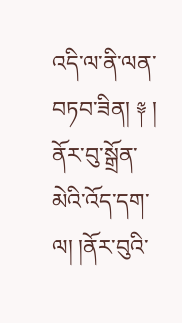འདི་ལ་ནི་ལན་བཏབ་ཟིན། ༈ ། ནོར་བུ་སྒྲོན་མེའི་འོད་དག་ལ། །ནོར་བུའི་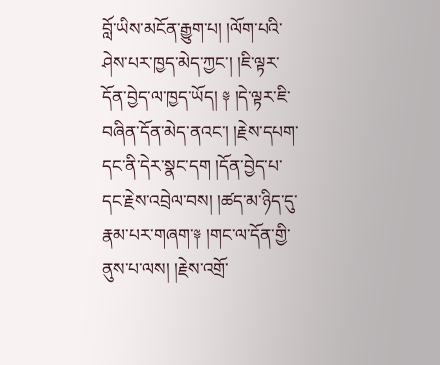བློ་ཡིས་མངོན་རྒྱུག་པ། །ལོག་པའི་ཤེས་པར་ཁྱད་མེད་ཀྱང་། །ཇི་ལྟར་དོན་བྱེད་ལ་ཁྱད་ཡོད། ༈ །དེ་ལྟར་ཇི་བཞིན་དོན་མེད་ནའང་། །རྗེས་དཔག་དང་ནི་དེར་སྣང་དག །དོན་བྱེད་པ་དང་རྗེས་འབྲེལ་བས། །ཚད་མ་ཉིད་དུ་རྣམ་པར་གཞག་༈ །གང་ལ་དོན་གྱི་ནུས་པ་ལས། །རྗེས་འགྲོ་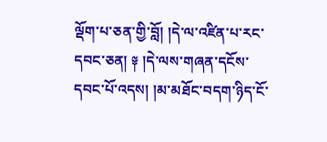ལྡོག་པ་ཅན་གྱི་བློ། །དེ་ལ་འཛིན་པ་རང་དབང་ཅན། ༈ །དེ་ལས་གཞན་དངོས་དབང་པོ་འདས། །མ་མཐོང་བདག་ཉིད་ངོ་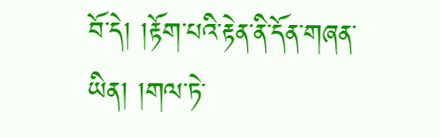བོ་དེ། །རྟོག་པའི་རྟེན་ནི་དོན་གཞན་ཡིན། །གལ་ཏེ་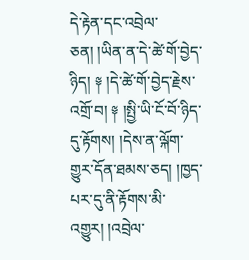དེ་རྟེན་དང་འབྲེལ་ཅན། །ཡིན་ན་དེ་ཚེ་གོ་བྱེད་ཉིད། ༈ །དེ་ཚེ་གོ་བྱེད་རྗེས་འགྲོ་བ། ༈ །སྤྱི་ཡི་ངོ་བོ་ཉིད་དུ་རྟོགས། །དེས་ན་ལྐོག་གྱུར་དོན་ཐམས་ཅད། །ཁྱད་པར་དུ་ནི་རྟོགས་མི་འགྱུར། །འབྲེལ་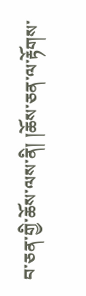བ་ཅན་གྱི་ཆོས་ལས་ནི། །ཆོས་ཅན་ལ་རྟོགས་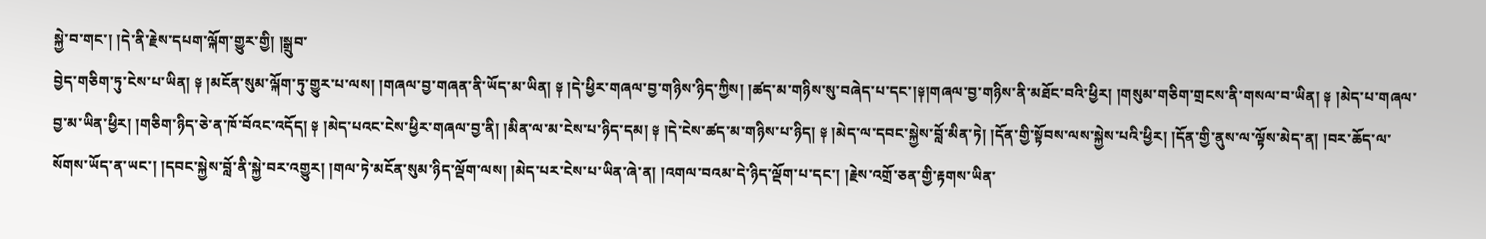སྐྱེ་བ་གང་། །དེ་ནི་རྗེས་དཔག་ལྐོག་གྱུར་གྱི། །སྒྲུབ་
བྱེད་གཅིག་ཏུ་ངེས་པ་ཡིན། ༈ །མངོན་སུམ་ལྐོག་ཏུ་གྱུར་པ་ལས། །གཞལ་བྱ་གཞན་ནི་ཡོད་མ་ཡིན། ༈ །དེ་ཕྱིར་གཞལ་བྱ་གཉིས་ཉིད་ཀྱིས། །ཚད་མ་གཉིས་སུ་བཞེད་པ་དང་།༈།གཞལ་བྱ་གཉིས་ནི་མཐོང་བའི་ཕྱིར། །གསུམ་གཅིག་གྲངས་ནི་གསལ་བ་ཡིན། ༈ །མེད་པ་གཞལ་བྱ་མ་ཡིན་ཕྱིར། །གཅིག་ཉིད་ཅེ་ན་ཁོ་བོའང་འདོད། ༈ །མེད་པའང་ངེས་ཕྱིར་གཞལ་བྱ་ནི། །མིན་ལ་མ་ངེས་པ་ཉིད་དམ། ༈ །དེ་ངེས་ཚད་མ་གཉིས་པ་ཉིད། ༈ །མེད་ལ་དབང་སྐྱེས་བློ་མིན་ཏེ། །དོན་གྱི་སྟོབས་ལས་སྐྱེས་པའི་ཕྱིར། །དོན་གྱི་ནུས་ལ་ལྟོས་མེད་ན། །བར་ཆོད་ལ་སོགས་ཡོད་ན་ཡང་། །དབང་སྐྱེས་བློ་ནི་སྐྱེ་བར་འགྱུར། །གལ་ཏེ་མངོན་སུམ་ཉིད་ལྡོག་ལས། །མེད་པར་ངེས་པ་ཡིན་ཞེ་ན། །འགལ་བའམ་དེ་ཉིད་ལྡོག་པ་དང་། །རྗེས་འགྲོ་ཅན་གྱི་རྟགས་ཡིན་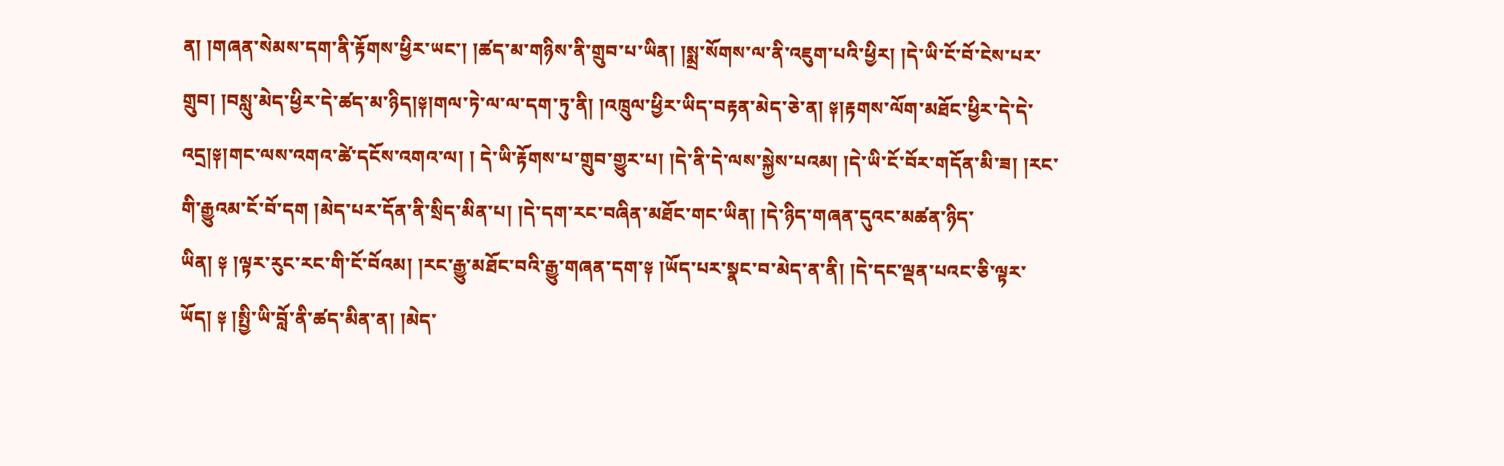ན། །གཞན་སེམས་དག་ནི་རྟོགས་ཕྱིར་ཡང་། །ཚད་མ་གཉིས་ནི་གྲུབ་པ་ཡིན། །སྨྲ་སོགས་ལ་ནི་འཇུག་པའི་ཕྱིར། །དེ་ཡི་ངོ་བོ་ངེས་པར་གྲུབ། །བསླུ་མེད་ཕྱིར་དེ་ཚད་མ་ཉིད།༈།གལ་ཏེ་ལ་ལ་དག་ཏུ་ནི། །འཁྲུལ་ཕྱིར་ཡིད་བརྟན་མེད་ཅེ་ན། ༈།རྟགས་ལོག་མཐོང་ཕྱིར་དེ་དེ་འདྲ།༈།གང་ལས་འགའ་ཚེ་དངོས་འགའ་ལ། ། དེ་ཡི་རྟོགས་པ་གྲུབ་གྱུར་པ། །དེ་ནི་དེ་ལས་སྐྱེས་པའམ། །དེ་ཡི་ངོ་བོར་གདོན་མི་ཟ། །རང་གི་རྒྱུའམ་ངོ་བོ་དག །མེད་པར་དོན་ནི་སྲིད་མིན་པ། །དེ་དག་རང་བཞིན་མཐོང་གང་ཡིན། །དེ་ཉིད་གཞན་དུའང་མཚན་ཉིད་ཡིན། ༈ །ལྟར་རུང་རང་གི་ངོ་བོའམ། །རང་རྒྱུ་མཐོང་བའི་རྒྱུ་གཞན་དག་༈ །ཡོད་པར་སྣང་བ་མེད་ན་ནི། །དེ་དང་ལྡན་པའང་ཅི་ལྟར་ཡོད། ༈ །སྤྱི་ཡི་བློ་ནི་ཚད་མིན་ན། །མེད་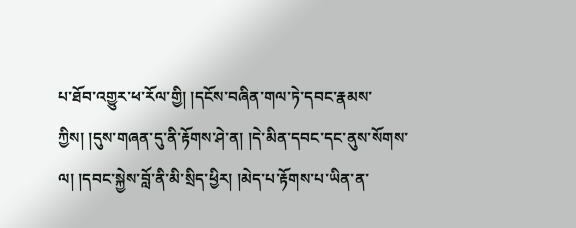པ་ཐོབ་འགྱུར་ཕ་རོལ་གྱི། །དངོས་བཞིན་གལ་ཏེ་དབང་རྣམས་ཀྱིས། །དུས་གཞན་དུ་ནི་རྟོགས་ཤེ་ན། །དེ་མིན་དབང་དང་ནུས་སོགས་ལ། །དབང་སྐྱེས་བློ་ནི་མི་སྲིད་ཕྱིར། །མེད་པ་རྟོགས་པ་ཡིན་ན་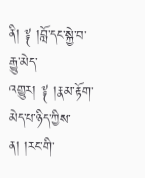ནི། ༈ །བློ་དང་སྐྱེ་བ་རྒྱུ་མེད་འགྱུར། ༈ །རྣམ་རྟོག་མེད་པ་ཉིད་ཀྱིས་ན། །རང་གི་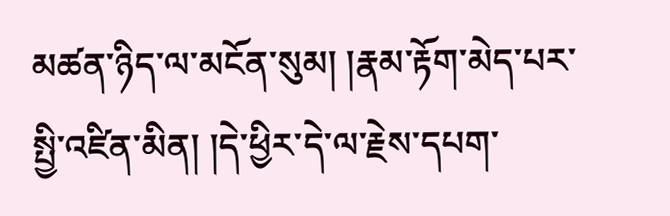མཚན་ཉིད་ལ་མངོན་སུམ། །རྣམ་རྟོག་མེད་པར་སྤྱི་འཛིན་མིན། །དེ་ཕྱིར་དེ་ལ་རྗེས་དཔག་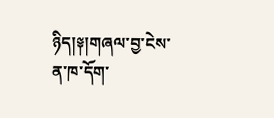ཉིད།༈།གཞལ་བྱ་ངེས་ན་ཁ་དོག་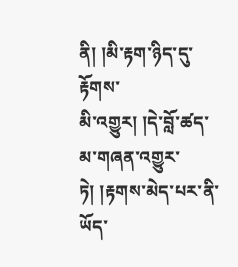ནི། །མི་རྟག་ཉིད་དུ་རྟོགས་
མི་འགྱུར། །དེ་བློ་ཚད་མ་གཞན་འགྱུར་ཏེ། །རྟགས་མེད་པར་ནི་ཡོད་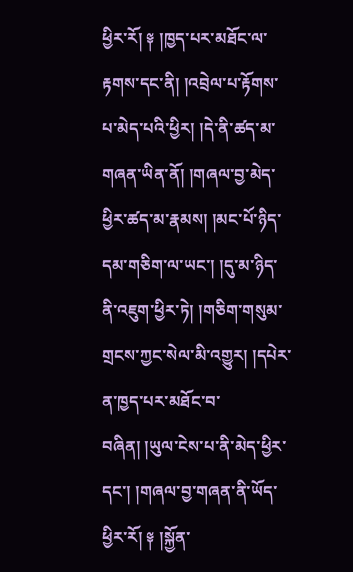ཕྱིར་རོ། ༈ །ཁྱད་པར་མཐོང་ལ་རྟགས་དང་ནི། །འབྲེལ་པ་རྟོགས་པ་མེད་པའི་ཕྱིར། །དེ་ནི་ཚད་མ་གཞན་ཡིན་ནོ། །གཞལ་བྱ་མེད་ཕྱིར་ཚད་མ་རྣམས། །མང་པོ་ཉིད་དམ་གཅིག་ལ་ཡང་། །དུ་མ་ཉིད་ནི་འཇུག་ཕྱིར་ཏེ། །གཅིག་གསུམ་གྲངས་ཀྱང་སེལ་མི་འགྱུར། །དཔེར་ན་ཁྱད་པར་མཐོང་བ་བཞིན། །ཡུལ་ངེས་པ་ནི་མེད་ཕྱིར་དང་། །གཞལ་བྱ་གཞན་ནི་ཡོད་ཕྱིར་རོ། ༈ །སྐྱོན་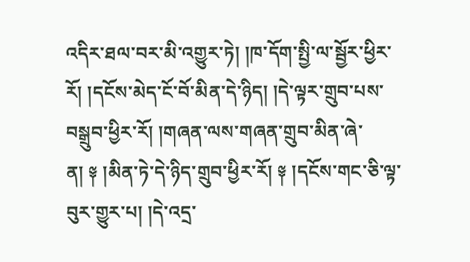འདིར་ཐལ་བར་མི་འགྱུར་ཏེ། །ཁ་དོག་སྤྱི་ལ་སྦྱོར་ཕྱིར་རོ། །དངོས་མེད་ངོ་བོ་མིན་དེ་ཉིད། །དེ་ལྟར་གྲུབ་པས་བསྒྲུབ་ཕྱིར་རོ། །གཞན་ལས་གཞན་གྲུབ་མིན་ཞེ་ན། ༈ །མིན་ཏེ་དེ་ཉིད་གྲུབ་ཕྱིར་རོ། ༈ །དངོས་གང་ཅི་ལྟ་བུར་གྱུར་པ། །དེ་འདྲ་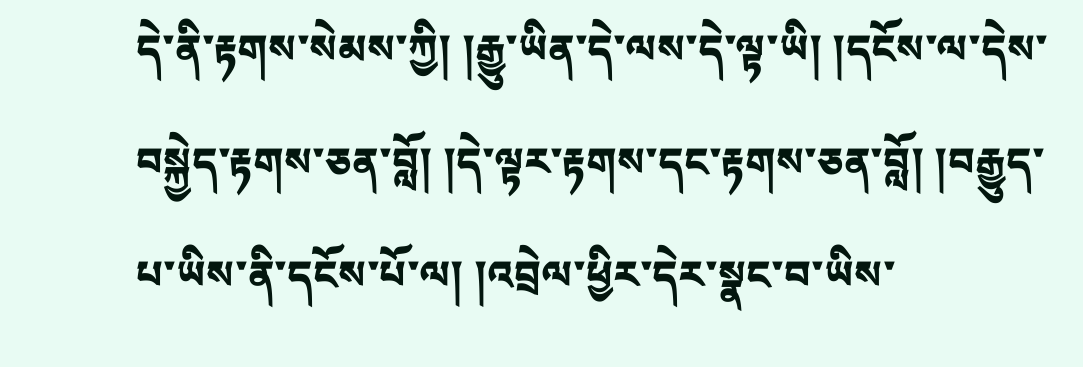དེ་ནི་རྟགས་སེམས་ཀྱི། །རྒྱུ་ཡིན་དེ་ལས་དེ་ལྟ་ཡི། །དངོས་ལ་དེས་བསྐྱེད་རྟགས་ཅན་བློ། །དེ་ལྟར་རྟགས་དང་རྟགས་ཅན་བློ། །བརྒྱུད་པ་ཡིས་ནི་དངོས་པོ་ལ། །འབྲེལ་ཕྱིར་དེར་སྣང་བ་ཡིས་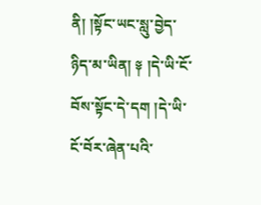ནི། །སྟོང་ཡང་སླུ་བྱེད་ཉིད་མ་ཡིན། ༈ །དེ་ཡི་ངོ་བོས་སྟོང་དེ་དག །དེ་ཡི་ངོ་བོར་ཞེན་པའི་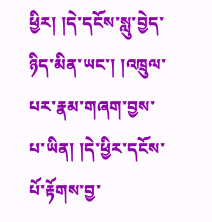ཕྱིར། །དེ་དངོས་སླུ་བྱེད་ཉིད་མིན་ཡང་། །འཁྲུལ་པར་རྣམ་གཞག་བྱས་པ་ཡིན། །དེ་ཕྱིར་དངོས་པོ་རྟོགས་བྱ་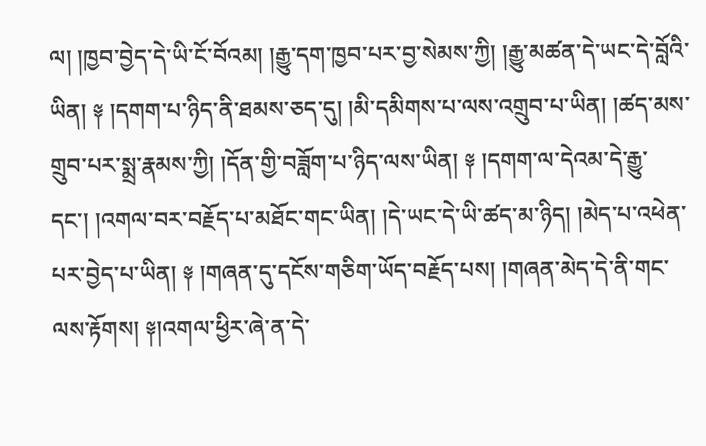ལ། །ཁྱབ་བྱེད་དེ་ཡི་ངོ་བོའམ། །རྒྱུ་དག་ཁྱབ་པར་བྱ་སེམས་ཀྱི། །རྒྱུ་མཚན་དེ་ཡང་དེ་བློའི་ཡིན། ༈ །དགག་པ་ཉིད་ནི་ཐམས་ཅད་དུ། །མི་དམིགས་པ་ལས་འགྲུབ་པ་ཡིན། །ཚད་མས་གྲུབ་པར་སྨྲ་རྣམས་ཀྱི། །དོན་གྱི་བཟློག་པ་ཉིད་ལས་ཡིན། ༈ །དགག་ལ་དེའམ་དེ་རྒྱུ་དང་། །འགལ་བར་བརྗོད་པ་མཐོང་གང་ཡིན། །དེ་ཡང་དེ་ཡི་ཚད་མ་ཉིད། །མེད་པ་འཕེན་པར་བྱེད་པ་ཡིན། ༈ །གཞན་དུ་དངོས་གཅིག་ཡོད་བརྗོད་པས། །གཞན་མེད་དེ་ནི་གང་ལས་རྟོགས། ༈།འགལ་ཕྱིར་ཞེ་ན་དེ་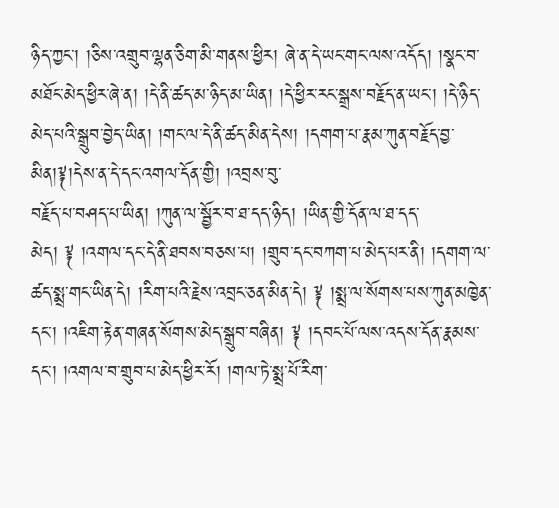ཉིད་ཀྱང་། །ཅིས་འགྲུབ་ལྷན་ཅིག་མི་གནས་ཕྱིར། ཞེ་ན་དེ་ཡང་གང་ལས་འདོད། །སྣང་བ་མཐོང་མེད་ཕྱིར་ཞེ་ན། །དེ་ནི་ཚད་མ་ཉིད་མ་ཡིན། །དེ་ཕྱིར་རང་སྒྲས་བརྗོད་ན་ཡང་། །དེ་ཉིད་མེད་པའི་སྒྲུབ་བྱེད་ཡིན། །གང་ལ་དེ་ནི་ཚད་མིན་དེས། །དགག་པ་རྣམ་ཀུན་བརྗོད་བྱ་མིན།༈།དེས་ན་དེ་དང་འགལ་དོན་གྱི། །འབྲས་བུ་
བརྗོད་པ་བཤད་པ་ཡིན། །ཀུན་ལ་སྦྱོར་བ་ཐ་དད་ཉིད། །ཡིན་གྱི་དོན་ལ་ཐ་དད་མེད། ༈ །འགལ་དང་དེ་ནི་ཐབས་བཅས་པ། །གྲུབ་དང་བཀག་པ་མེད་པར་ནི། །དགག་ལ་ཚད་སྨྲ་གང་ཡིན་དེ། །རིག་པའི་རྗེས་འབྲང་ཅན་མིན་དེ། ༈ །སྨྲ་ལ་སོགས་པས་ཀུན་མཁྱེན་དང་། །འཇིག་རྟེན་གཞན་སོགས་མེད་སྒྲུབ་བཞིན། ༈ །དབང་པོ་ལས་འདས་དོན་རྣམས་དང་། །འགལ་བ་གྲུབ་པ་མེད་ཕྱིར་རོ། །གལ་ཏེ་སྨྲ་པོ་རིག་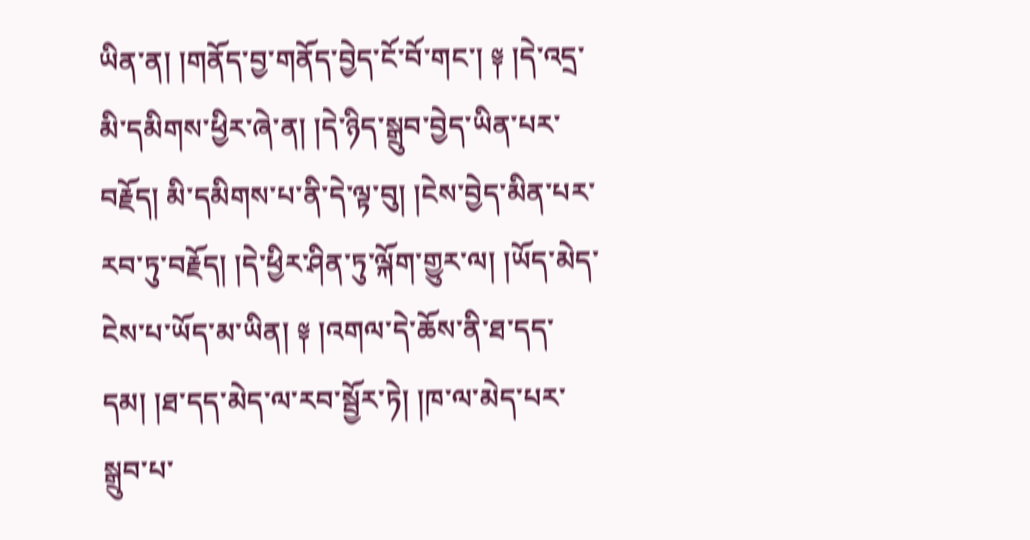ཡིན་ན། །གནོད་བྱ་གནོད་བྱེད་ངོ་བོ་གང་། ༈ །དེ་འདྲ་མི་དམིགས་ཕྱིར་ཞེ་ན། །དེ་ཉིད་སྒྲུབ་བྱེད་ཡིན་པར་བརྗོད། མི་དམིགས་པ་ནི་དེ་ལྟ་བུ། །ངེས་བྱེད་མིན་པར་རབ་ཏུ་བརྗོད། །དེ་ཕྱིར་ཤིན་ཏུ་ལྐོག་གྱུར་ལ། །ཡོད་མེད་ངེས་པ་ཡོད་མ་ཡིན། ༈ །འགལ་དེ་ཆོས་ནི་ཐ་དད་དམ། །ཐ་དད་མེད་ལ་རབ་སྦྱོར་ཏེ། །ཁ་ལ་མེད་པར་སྒྲུབ་པ་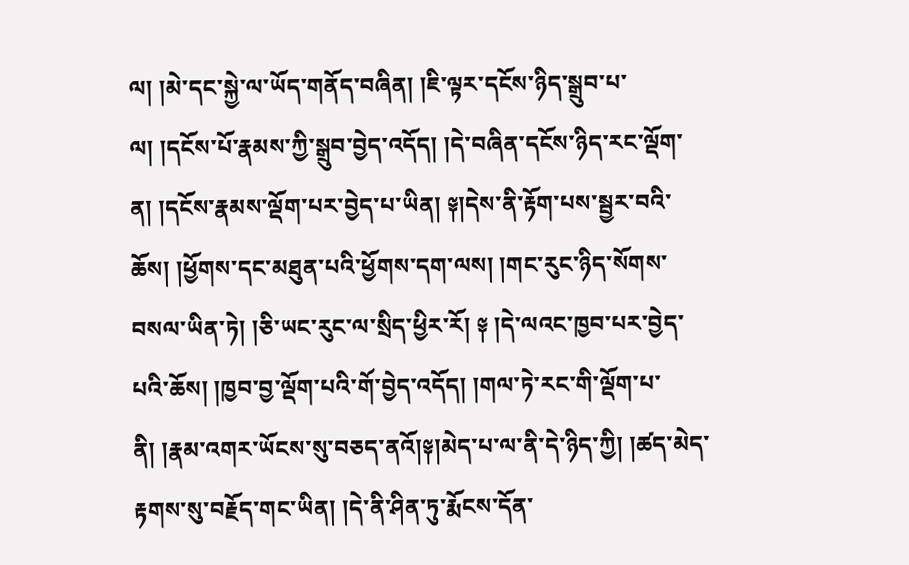ལ། །མེ་དང་སྐྱེ་ལ་ཡོད་གནོད་བཞིན། །ཇི་ལྟར་དངོས་ཉིད་སྒྲུབ་པ་ལ། །དངོས་པོ་རྣམས་ཀྱི་སྒྲུབ་བྱེད་འདོད། །དེ་བཞིན་དངོས་ཉིད་རང་ལྡོག་ན། །དངོས་རྣམས་ལྡོག་པར་བྱེད་པ་ཡིན། ༈།དེས་ནི་རྟོག་པས་སྦྱར་བའི་ཆོས། །ཕྱོགས་དང་མཐུན་པའི་ཕྱོགས་དག་ལས། །གང་རུང་ཉིད་སོགས་བསལ་ཡིན་ཏེ། །ཅི་ཡང་རུང་ལ་སྲིད་ཕྱིར་རོ། ༈ །དེ་ལའང་ཁྱབ་པར་བྱེད་པའི་ཆོས། །ཁྱབ་བྱ་ལྡོག་པའི་གོ་བྱེད་འདོད། །གལ་ཏེ་རང་གི་ལྡོག་པ་ནི། །རྣམ་འགར་ཡོངས་སུ་བཅད་ནའོ།༈།མེད་པ་ལ་ནི་དེ་ཉིད་ཀྱི། །ཚད་མེད་རྟགས་སུ་བརྗོད་གང་ཡིན། །དེ་ནི་ཤིན་ཏུ་རྨོངས་དོན་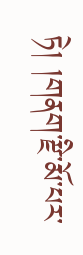ཏེ། །གནག་རྫི་མོ་པར་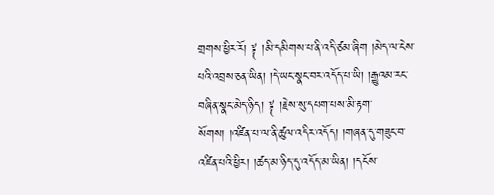གྲགས་ཕྱིར་རོ། ༈ །མི་དམིགས་པ་ནི་འདི་ཙམ་ཞིག །མེད་ལ་ངེས་པའི་འབྲས་ཅན་ཡིན། །དེ་ཡང་སྣང་བར་འདོད་པ་ཡི། །རྒྱུའམ་རང་བཞིན་སྣང་མེད་ཉིད། ༈ །རྗེས་སུ་དཔག་པས་མི་རྟག་སོགས། །འཛིན་པ་ལ་ནི་ཚུལ་འདིར་འདོད། །གཞན་དུ་གཟུང་བ་འཛིན་པའི་ཕྱིར། །ཚད་མ་ཉིད་དུ་འདོད་མ་ཡིན། །དངོས་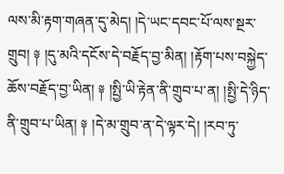ལས་མི་རྟག་གཞན་དུ་མེད། །དེ་ཡང་དབང་པོ་ལས་སྔར་གྲུབ། ༈ །དུ་མའི་དངོས་དེ་བརྗོད་བྱ་མིན། །རྟོག་པས་བསྐྱེད་ཆོས་བརྗོད་བྱ་ཡིན། ༈ །སྤྱི་ཡི་རྟེན་ནི་གྲུབ་པ་ན། །སྤྱི་དེ་ཉིད་ནི་གྲུབ་པ་ཡིན། ༈ །དེ་མ་གྲུབ་ན་དེ་ལྟར་དེ། །རབ་ཏུ་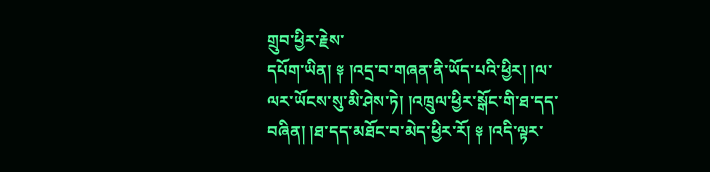གྲུབ་ཕྱིར་རྗེས་
དཔོག་ཡིན། ༈ །འདྲ་བ་གཞན་ནི་ཡོད་པའི་ཕྱིར། །ལ་ལར་ཡོངས་སུ་མི་ཤེས་ཏེ། །འཁྲུལ་ཕྱིར་སྒོང་གི་ཐ་དད་བཞིན། །ཐ་དད་མཐོང་བ་མེད་ཕྱིར་རོ། ༈ །འདི་ལྟར་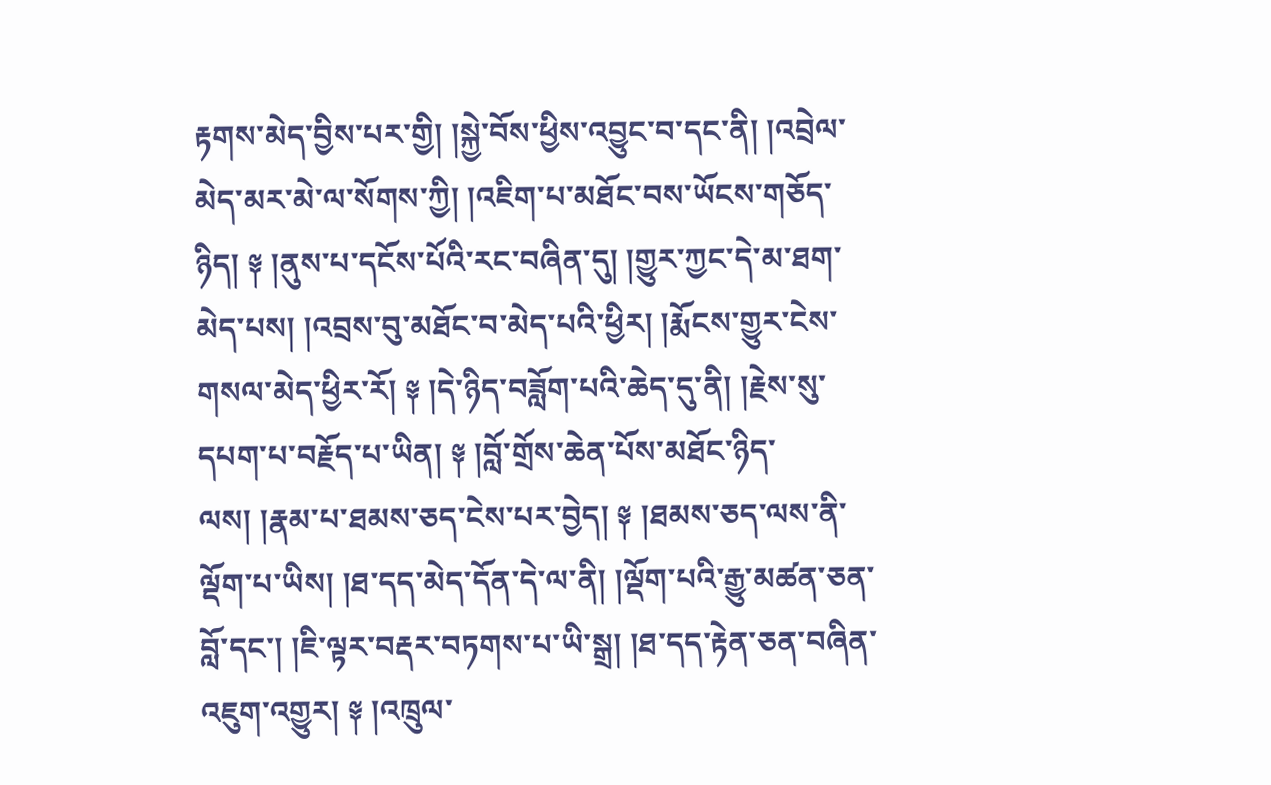རྟགས་མེད་བྱིས་པར་གྱི། །སྐྱེ་བོས་ཕྱིས་འབྱུང་བ་དང་ནི། །འབྲེལ་མེད་མར་མེ་ལ་སོགས་ཀྱི། །འཇིག་པ་མཐོང་བས་ཡོངས་གཅོད་ཉིད། ༈ །ནུས་པ་དངོས་པོའི་རང་བཞིན་དུ། །གྱུར་ཀྱང་དེ་མ་ཐག་མེད་པས། །འབྲས་བུ་མཐོང་བ་མེད་པའི་ཕྱིར། །རྨོངས་གྱུར་ངེས་གསལ་མེད་ཕྱིར་རོ། ༈ །དེ་ཉིད་བཟློག་པའི་ཆེད་དུ་ནི། །རྗེས་སུ་དཔག་པ་བརྗོད་པ་ཡིན། ༈ །བློ་གྲོས་ཆེན་པོས་མཐོང་ཉིད་ལས། །རྣམ་པ་ཐམས་ཅད་ངེས་པར་བྱེད། ༈ །ཐམས་ཅད་ལས་ནི་ལྡོག་པ་ཡིས། །ཐ་དད་མེད་དོན་དེ་ལ་ནི། །ལྡོག་པའི་རྒྱུ་མཚན་ཅན་བློ་དང་། །ཇི་ལྟར་བརྡར་བཏགས་པ་ཡི་སྒྲ། །ཐ་དད་རྟེན་ཅན་བཞིན་འཇུག་འགྱུར། ༈ །འཁྲུལ་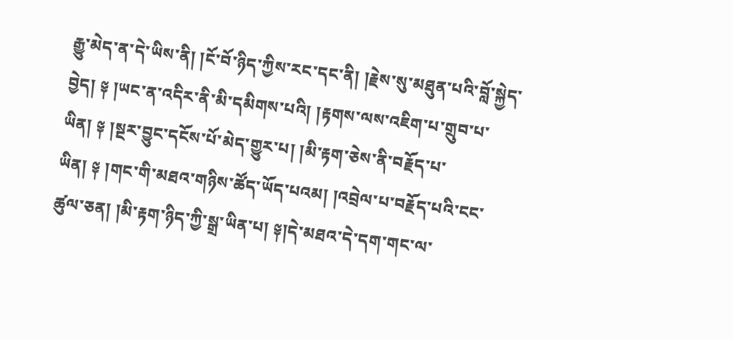རྒྱུ་མེད་ན་དེ་ཡིས་ནི། །ངོ་བོ་ཉིད་ཀྱིས་རང་དང་ནི། །རྗེས་སུ་མཐུན་པའི་བློ་སྐྱེད་བྱེད། ༈ །ཡང་ན་འདིར་ནི་མི་དམིགས་པའི། །རྟགས་ལས་འཇིག་པ་གྲུབ་པ་ཡིན། ༈ །སྔར་བྱུང་དངོས་པོ་མེད་གྱུར་པ། །མི་རྟག་ཅེས་ནི་བརྗོད་པ་ཡིན། ༈ །གང་གི་མཐའ་གཉིས་ཚོད་ཡོད་པའམ། །འབྲེལ་པ་བརྗོད་པའི་ངང་ཚུལ་ཅན། །མི་རྟག་ཉིད་ཀྱི་སྒྲ་ཡིན་པ། ༈།དེ་མཐའ་དེ་དག་གང་ལ་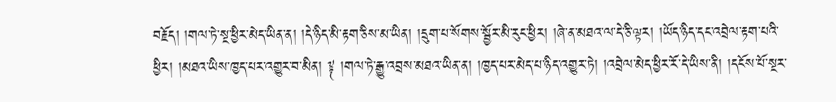བརྗོད། །གལ་ཏེ་སྔ་ཕྱིར་མེད་ཡིན་ན། །དེ་ཉིད་མི་རྟག་ཅིས་མ་ཡིན། །དྲུག་པ་སོགས་སྦྱོར་མི་རུང་ཕྱིར། །ཞེ་ན་མཐའ་ལ་དེ་ཅི་ལྟར། །ཡོད་ཉིད་དང་འབྲེལ་རྟག་པའི་ཕྱིར། །མཐའ་ཡིས་ཁྱད་པར་འགྱུར་བ་མིན། ༈ །གལ་ཏེ་རྒྱུ་འབྲས་མཐའ་ཡིན་ན། །ཁྱད་པར་མེད་པ་ཉིད་འགྱུར་ཏེ། །འབྲེལ་མེད་ཕྱིར་རོ་དེ་ཡིས་ནི། །དངོས་པོ་སྔར་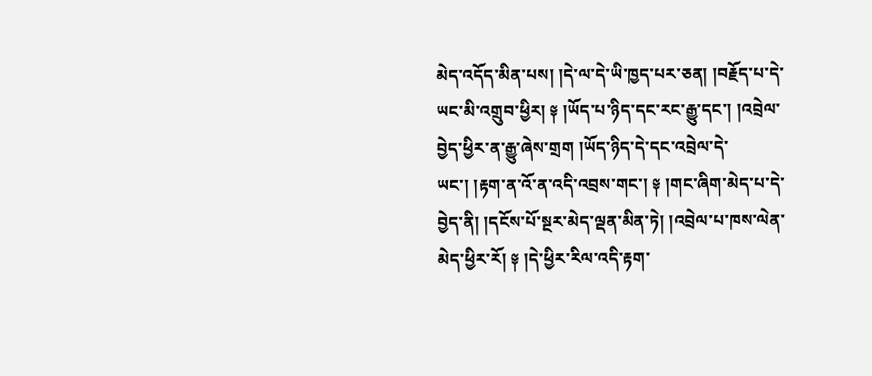མེད་འདོད་མིན་པས། །དེ་ལ་དེ་ཡི་ཁྱད་པར་ཅན། །བརྗོད་པ་དེ་ཡང་མི་འགྲུབ་ཕྱིར། ༈ །ཡོད་པ་ཉིད་དང་རང་རྒྱུ་དང་། །འབྲེལ་བྱེད་ཕྱིར་ན་རྒྱུ་ཞེས་གྲག །ཡོད་ཉིད་དེ་དང་འབྲེལ་དེ་ཡང་། །རྟག་ན་འོ་ན་འདི་འབྲས་གང་། ༈ །གང་ཞིག་མེད་པ་དེ་བྱེད་ནི། །དངོས་པོ་སྔར་མེད་ལྡན་མིན་ཏེ། །འབྲེལ་པ་ཁས་ལེན་མེད་ཕྱིར་རོ། ༈ །དེ་ཕྱིར་རིལ་འདི་རྟག་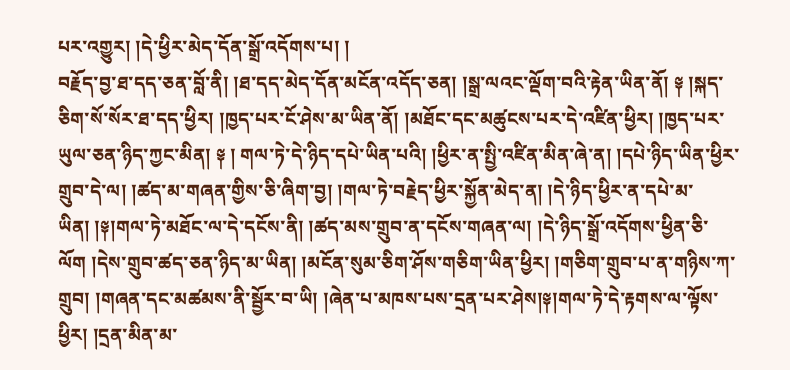པར་འགྱུར། །དེ་ཕྱིར་མེད་དོན་སྒྲོ་འདོགས་པ། །
བརྗོད་བྱ་ཐ་དད་ཅན་བློ་ནི། །ཐ་དད་མེད་དོན་མངོན་འདོད་ཅན། །སྒྲ་ལའང་ལྡོག་བའི་རྟེན་ཡིན་ནོ། ༈ །སྐད་ཅིག་སོ་སོར་ཐ་དད་ཕྱིར། །ཁྱད་པར་ངོ་ཤེས་མ་ཡིན་ནོ། །མཐོང་དང་མཚུངས་པར་དེ་འཛིན་ཕྱིར། །ཁྱད་པར་ཡུལ་ཅན་ཉིད་ཀྱང་མིན། ༈ ། གལ་ཏེ་དེ་ཉིད་དཔེ་ཡིན་པའི། །ཕྱིར་ན་སྤྱི་འཛིན་མིན་ཞེ་ན། །དཔེ་ཉིད་ཡིན་ཕྱིར་གྲུབ་དེ་ལ། །ཚད་མ་གཞན་གྱིས་ཅི་ཞིག་བྱ། །གལ་ཏེ་བརྗེད་ཕྱིར་སྐྱོན་མེད་ན། །དེ་ཉིད་ཕྱིར་ན་དཔེ་མ་ཡིན། །༈།གལ་ཏེ་མཐོང་ལ་དེ་དངོས་ནི། །ཚད་མས་གྲུབ་ན་དངོས་གཞན་ལ། །དེ་ཉིད་སྒྲོ་འདོགས་ཕྱིན་ཅི་ལོག །དེས་གྲུབ་ཚད་ཅན་ཉིད་མ་ཡིན། །མངོན་སུམ་ཅིག་ཤོས་གཅིག་ཡིན་ཕྱིར། །གཅིག་གྲུབ་པ་ན་གཉིས་ཀ་གྲུབ། །གཞན་དང་མཚམས་ནི་སྦྱོར་བ་ཡི། །ཞེན་པ་མཁས་པས་དྲན་པར་ཤེས།༈།གལ་ཏེ་དེ་རྟགས་ལ་ལྟོས་ཕྱིར། །དྲན་མིན་མ་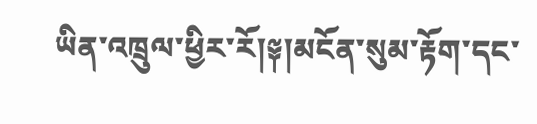ཡིན་འཁྲུལ་ཕྱིར་རོ།༈།མངོན་སུམ་རྟོག་དང་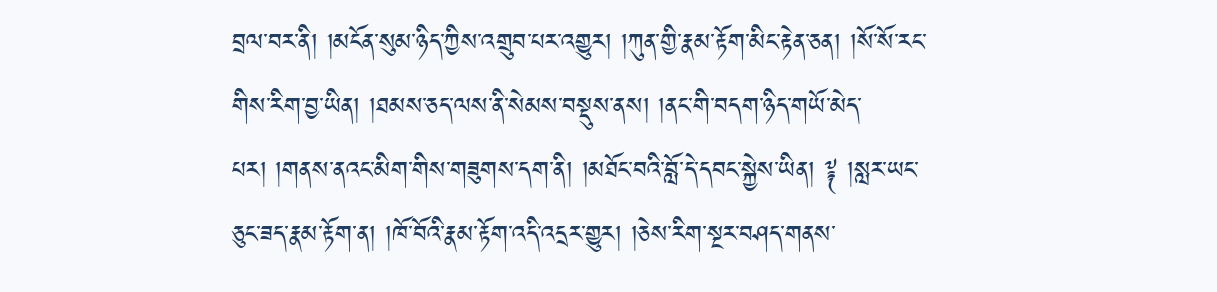བྲལ་བར་ནི། །མངོན་སུམ་ཉིད་ཀྱིས་འགྲུབ་པར་འགྱུར། །ཀུན་གྱི་རྣམ་རྟོག་མིང་རྟེན་ཅན། །སོ་སོ་རང་གིས་རིག་བྱ་ཡིན། །ཐམས་ཅད་ལས་ནི་སེམས་བསྡུས་ནས། །ནང་གི་བདག་ཉིད་གཡོ་མེད་པར། །གནས་ནའང་མིག་གིས་གཟུགས་དག་ནི། །མཐོང་བའི་བློ་དེ་དབང་སྐྱེས་ཡིན། ༈ །སླར་ཡང་ཅུང་ཟད་རྣམ་རྟོག་ན། །ཁོ་བོའི་རྣམ་རྟོག་འདི་འདྲར་གྱུར། །ཅེས་རིག་སྔར་བཤད་གནས་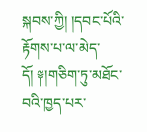སྐབས་ཀྱི། །དབང་པོའི་རྟོགས་པ་ལ་མེད་དོ། ༈།གཅིག་ཏུ་མཐོང་བའི་ཁྱད་པར་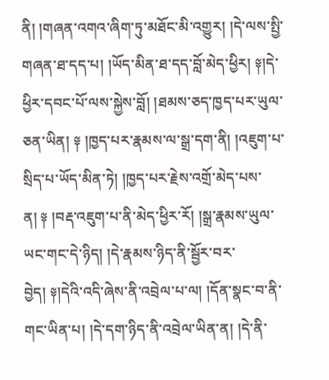ནི། །གཞན་འགའ་ཞིག་ཏུ་མཐོང་མི་འགྱུར། །དེ་ལས་སྤྱི་གཞན་ཐ་དད་པ། །ཡོད་མིན་ཐ་དད་བློ་མེད་ཕྱིར། ༈།དེ་ཕྱིར་དབང་པོ་ལས་སྐྱེས་བློ། །ཐམས་ཅད་ཁྱད་པར་ཡུལ་ཅན་ཡིན། ༈ །ཁྱད་པར་རྣམས་ལ་སྒྲ་དག་ནི། །འཇུག་པ་སྲིད་པ་ཡོད་མིན་ཏེ། །ཁྱད་པར་རྗེས་འགྲོ་མེད་པས་ན། ༈ །བརྡ་འཇུག་པ་ནི་མེད་ཕྱིར་རོ། །སྒྲ་རྣམས་ཡུལ་ཡང་གང་དེ་ཉིད། །དེ་རྣམས་ཉིད་ནི་སྦྱོར་བར་བྱེད། ༈།དེའི་འདི་ཞེས་ནི་འབྲེལ་པ་ལ། །དོན་སྣང་བ་ནི་གང་ཡིན་པ། །དེ་དག་ཉིད་ནི་འབྲེལ་ཡིན་ན། །དེ་ནི་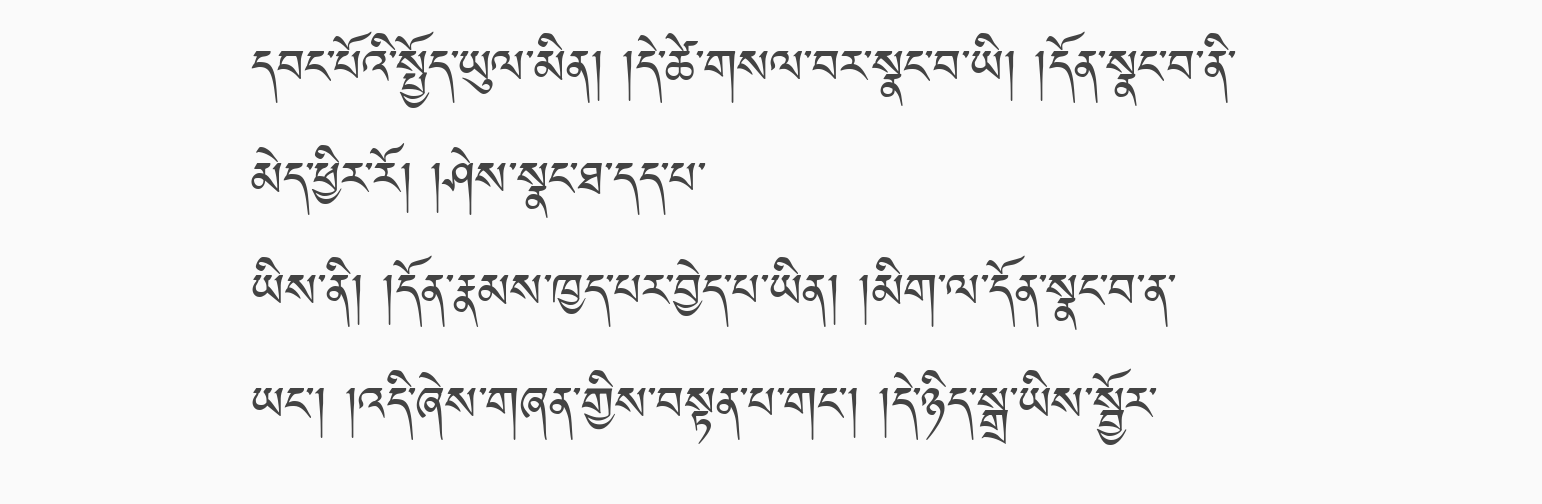དབང་པོའི་སྤྱོད་ཡུལ་མིན། །དེ་ཚེ་གསལ་བར་སྣང་བ་ཡི། །དོན་སྣང་བ་ནི་མེད་ཕྱིར་རོ། །ཤེས་སྣང་ཐ་དད་པ་
ཡིས་ནི། །དོན་རྣམས་ཁྱད་པར་བྱེད་པ་ཡིན། །མིག་ལ་དོན་སྣང་བ་ན་ཡང་། །འདི་ཞེས་གཞན་གྱིས་བསྟན་པ་གང་། །དེ་ཉིད་སྒྲ་ཡིས་སྦྱོར་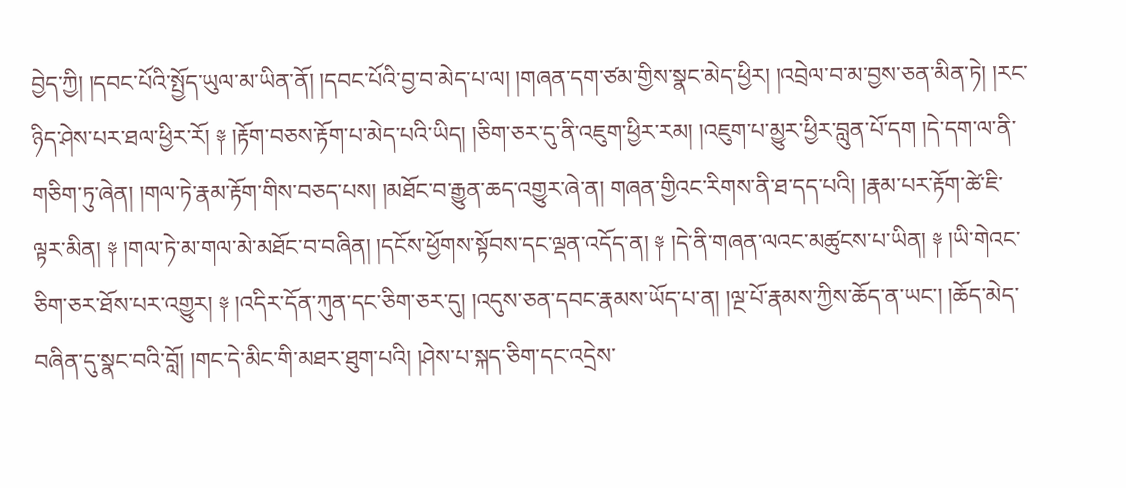བྱེད་ཀྱི། །དབང་པོའི་སྤྱོད་ཡུལ་མ་ཡིན་ནོ། །དབང་པོའི་བྱ་བ་མེད་པ་ལ། །གཞན་དག་ཙམ་གྱིས་སྣང་མེད་ཕྱིར། །འབྲེལ་བ་མ་བྱས་ཅན་མིན་ཏེ། །རང་ཉིད་ཤེས་པར་ཐལ་ཕྱིར་རོ། ༈ །རྟོག་བཅས་རྟོག་པ་མེད་པའི་ཡིད། །ཅིག་ཅར་དུ་ནི་འཇུག་ཕྱིར་རམ། །འཇུག་པ་མྱུར་ཕྱིར་བླུན་པོ་དག །དེ་དག་ལ་ནི་གཅིག་ཏུ་ཞེན། །གལ་ཏེ་རྣམ་རྟོག་གིས་བཅད་པས། །མཐོང་བ་རྒྱུན་ཆད་འགྱུར་ཞེ་ན། གཞན་གྱིའང་རིགས་ནི་ཐ་དད་པའི། །རྣམ་པར་རྟོག་ཚེ་ཇི་ལྟར་མིན། ༈ །གལ་ཏེ་མ་གལ་མེ་མཐོང་བ་བཞིན། །དངོས་ཕྱོགས་སྟོབས་དང་ལྡན་འདོད་ན། ༈ །དེ་ནི་གཞན་ལའང་མཚུངས་པ་ཡིན། ༈ །ཡི་གེའང་ཅིག་ཅར་ཐོས་པར་འགྱུར། ༈ །འདིར་དོན་ཀུན་དང་ཅིག་ཅར་དུ། །འདུས་ཅན་དབང་རྣམས་ཡོད་པ་ན། །ལྔ་པོ་རྣམས་ཀྱིས་ཆོད་ན་ཡང་། །ཆོད་མེད་བཞིན་དུ་སྣང་བའི་བློ། །གང་དེ་མིང་གི་མཐར་ཐུག་པའི། །ཤེས་པ་སྐད་ཅིག་དང་འདྲེས་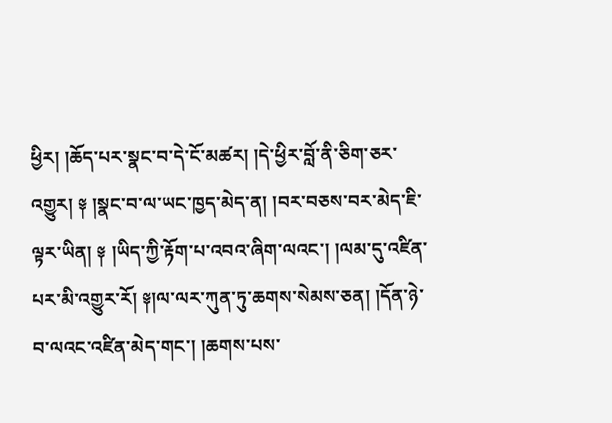ཕྱིར། །ཆོད་པར་སྣང་བ་དེ་ངོ་མཚར། །དེ་ཕྱིར་བློ་ནི་ཅིག་ཅར་འགྱུར། ༈ །སྣང་བ་ལ་ཡང་ཁྱད་མེད་ན། །བར་བཅས་བར་མེད་ཇི་ལྟར་ཡིན། ༈ །ཡིད་ཀྱི་རྟོག་པ་འབའ་ཞིག་ལའང་། །ལམ་དུ་འཛིན་པར་མི་འགྱུར་རོ། ༈།ལ་ལར་ཀུན་ཏུ་ཆགས་སེམས་ཅན། །དོན་ཉེ་བ་ལའང་འཛིན་མེད་གང་། །ཆགས་པས་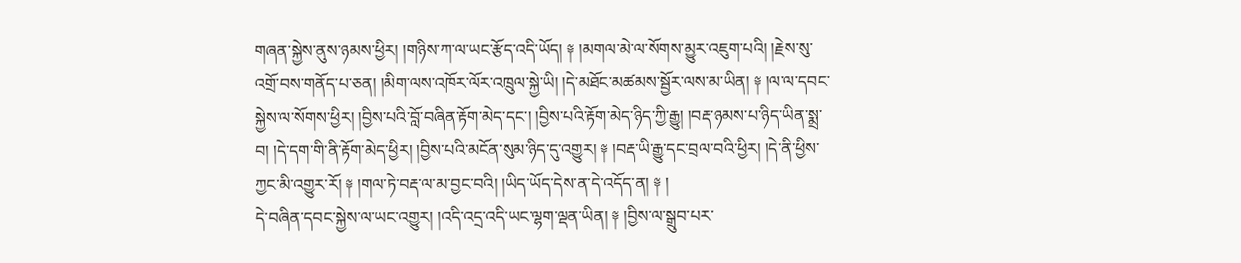གཞན་སྐྱེས་ནུས་ཉམས་ཕྱིར། །གཉིས་ཀ་ལ་ཡང་རྩོད་འདི་ཡོད། ༈ །མགལ་མེ་ལ་སོགས་མྱུར་འཇུག་པའི། །རྗེས་སུ་འགྲོ་བས་གནོད་པ་ཅན། །མིག་ལས་འཁོར་ལོར་འཁྲུལ་སྐྱེ་ཡི། །དེ་མཐོང་མཚམས་སྦྱོར་ལས་མ་ཡིན། ༈ །ལ་ལ་དབང་སྐྱེས་ལ་སོགས་ཕྱིར། །བྱིས་པའི་བློ་བཞིན་རྟོག་མེད་དང་། །བྱིས་པའི་རྟོག་མེད་ཉིད་ཀྱི་རྒྱུ། །བརྡ་ཉམས་པ་ཉིད་ཡིན་སྨྲ་བ། །དེ་དག་གི་ནི་རྟོག་མེད་ཕྱིར། །བྱིས་པའི་མངོན་སུམ་ཉིད་དུ་འགྱུར། ༈ །བརྡ་ཡི་རྒྱུ་དང་བྲལ་བའི་ཕྱིར། །དེ་ནི་ཕྱིས་ཀྱང་མི་འགྱུར་རོ། ༈ །གལ་ཏེ་བརྡ་ལ་མ་བྱང་བའི། །ཡིད་ཡོད་དེས་ན་དེ་འདོད་ན། ༈ །
དེ་བཞིན་དབང་སྐྱེས་ལ་ཡང་འགྱུར། །འདི་འདྲ་འདི་ཡང་ལྷག་ལྡན་ཡིན། ༈ །བྱིས་ལ་སྒྲུབ་པར་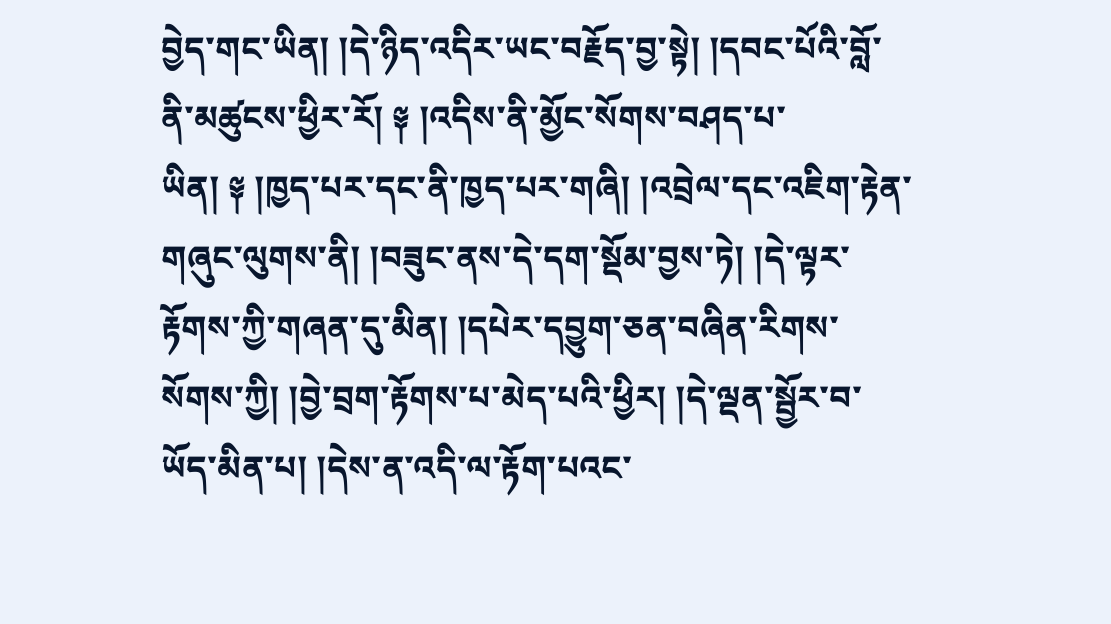བྱེད་གང་ཡིན། །དེ་ཉིད་འདིར་ཡང་བརྗོད་བྱ་སྟེ། །དབང་པོའི་བློ་ནི་མཚུངས་ཕྱིར་རོ། ༈ །འདིས་ནི་མྱོང་སོགས་བཤད་པ་ཡིན། ༈ །ཁྱད་པར་དང་ནི་ཁྱད་པར་གཞི། །འབྲེལ་དང་འཇིག་རྟེན་གཞུང་ལུགས་ནི། །བཟུང་ནས་དེ་དག་སྡོམ་བྱས་ཏེ། །དེ་ལྟར་རྟོགས་ཀྱི་གཞན་དུ་མིན། །དཔེར་དབྱུག་ཅན་བཞིན་རིགས་སོགས་ཀྱི། །བྱེ་བྲག་རྟོགས་པ་མེད་པའི་ཕྱིར། །དེ་ལྡན་སྦྱོར་བ་ཡོད་མིན་པ། །དེས་ན་འདི་ལ་རྟོག་པའང་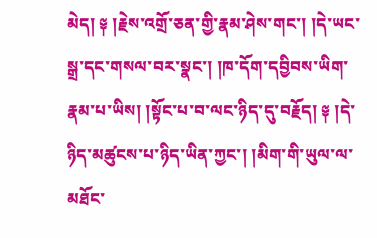མེད། ༈ །རྗེས་འགྲོ་ཅན་གྱི་རྣམ་ཤེས་གང་། །དེ་ཡང་སྒྲ་དང་གསལ་བར་སྣང་། །ཁ་དོག་དབྱིབས་ཡིག་རྣམ་པ་ཡིས། །སྟོང་པ་བ་ལང་ཉིད་དུ་བརྗོད། ༈ །དེ་ཉིད་མཚུངས་པ་ཉིད་ཡིན་ཀྱང་། །མིག་གི་ཡུལ་ལ་མཐོང་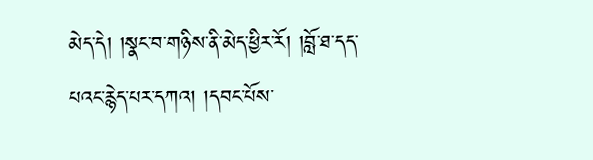མེད་དེ། །སྣང་བ་གཉིས་ནི་མེད་ཕྱིར་རོ། །བློ་ཐ་དད་པའང་རྙེད་པར་དཀའ། །དབང་པོས་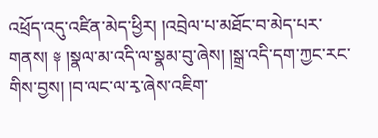འཕྲོད་འདུ་འཛིན་མེད་ཕྱིར། །འབྲེལ་པ་མཐོང་བ་མེད་པར་གནས། ༈ །སྣལ་མ་འདི་ལ་སྣམ་བུ་ཞེས། །སྒྲ་འདི་དག་ཀྱང་རང་གིས་བྱས། །བ་ལང་ལ་རྭ་ཞེས་འཇིག་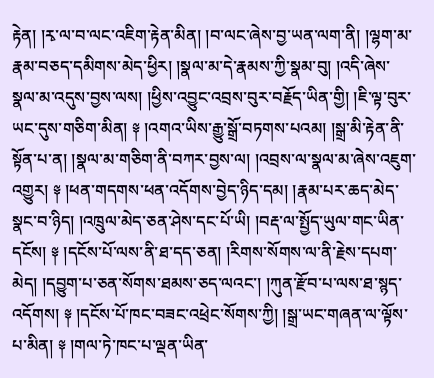རྟེན། །རྭ་ལ་བ་ལང་འཇིག་རྟེན་མིན། །བ་ལང་ཞེས་བྱ་ཡན་ལག་ནི། །ལྷག་མ་རྣམ་བཅད་དམིགས་མེད་ཕྱིར། །སྣལ་མ་དེ་རྣམས་ཀྱི་སྣམ་བུ། །འདི་ཞེས་སྣལ་མ་འདུས་བྱས་ལས། །ཕྱིས་འབྱུང་འབྲས་བུར་བརྗོད་ཡིན་གྱི། །ཇི་ལྟ་བུར་ཡང་དུས་གཅིག་མིན། ༈ །འགའ་ཡིས་རྒྱུ་སྒྲོ་བཏགས་པའམ། །སྒྲ་མི་རྟེན་ནི་སྟོན་པ་ན། །སྣལ་མ་གཅིག་ནི་བཀར་བྱས་ལ། །འབྲས་ལ་སྣལ་མ་ཞེས་འཇུག་འགྱུར། ༈ །ཕན་གདགས་ཕན་འདོགས་བྱེད་ཉིད་དམ། །རྣམ་པར་ཆད་མེད་སྣང་བ་ཉིད། །འཁྲུལ་མེད་ཅན་ཤེས་དང་པོ་ཡི། །བརྡ་ལ་སྤྱོད་ཡུལ་གང་ཡིན་དངོས། ༈ །དངོས་པོ་ལས་ནི་ཐ་དད་ཅན། །རིགས་སོགས་ལ་ནི་རྗེས་དཔག་མེད། །དབྱུག་པ་ཅན་སོགས་ཐམས་ཅད་ལའང་། །ཀུན་རྫོབ་པ་ལས་ཐ་སྙད་འདོགས། ༈ །དངོས་པོ་ཁང་བཟང་འཕྲེང་སོགས་ཀྱི། །སྒྲ་ཡང་གཞན་ལ་ལྟོས་པ་མིན། ༈ །གལ་ཏེ་ཁང་པ་ལྡན་ཡིན་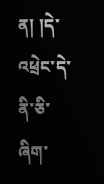ན། །དེ་འཕྲེང་དེ་ནི་ཅི་ཞིག་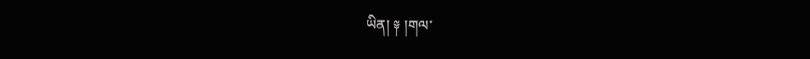ཡིན། ༈ །གལ་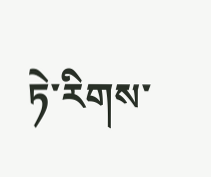ཏེ་རིགས་